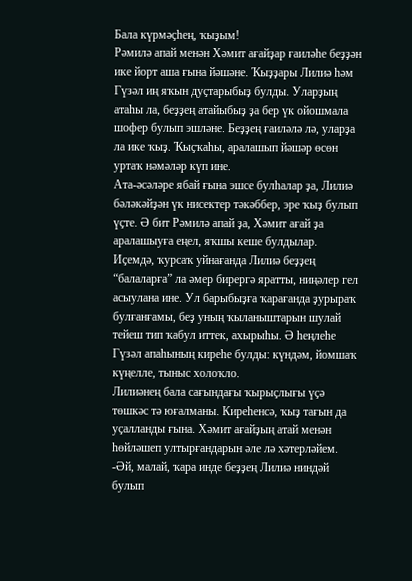Бала күрмәҫһең, ҡыҙым!
Рәмилә апай менән Хәмит ағайҙар ғаиләһе беҙҙән ике йорт аша ғына йәшәне. Ҡыҙҙары Лилиә һәм Гүзәл иң яҡын дуҫтарыбыҙ булды. Уларҙың атаһы ла, беҙҙең атайыбыҙ ҙа бер үк ойошмала шофер булып эшләне. Беҙҙең ғаиләлә лә, уларҙа ла ике ҡыҙ. Ҡыҫҡаһы, аралашып йәшәр өсөн уртаҡ нәмәләр күп ине.
Ата-әсәләре ябай ғына эшсе булһалар ҙа, Лилиә бәләкәйҙән үк нисектер тәкәббер, эре ҡыҙ булып үҫте. Ә бит Рәмилә апай ҙа, Хәмит ағай ҙа аралашыуға еңел, яҡшы кеше булдылар. Иҫемдә, ҡурсаҡ уйнағанда Лилиә беҙҙең “балаларға” ла әмер бирергә яратты, ниңәлер гел асыулана ине. Ул барыбыҙға ҡарағанда ҙурыраҡ булғанғамы, беҙ уның ҡыланыштарын шулай тейеш тип ҡабул иттек, ахырыһы. Ә һеңлеһе Гүзәл апаһының киреһе булды: күндәм, йомшаҡ күңелле, тыныс холоҡло.
Лилиәнең бала сағындағы ҡырыҫлығы үҫә төшкәс тә юғалманы. Киреһенсә, ҡыҙ тағын да уҫалланды ғына. Хәмит ағайҙың атай менән һөйләшеп ултырғандарын әле лә хәтерләйем.
-Әй, малай, ҡара инде беҙҙең Лилиә ниндәй булып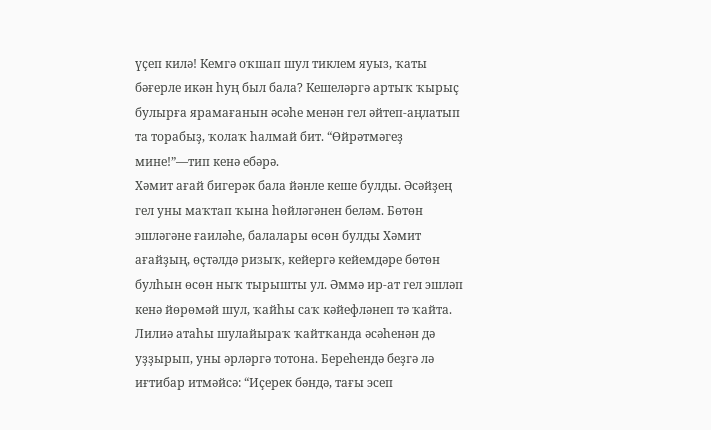үҫеп килә! Кемгә оҡшап шул тиклем яуыз, ҡаты бәғерле икән һуң был бала? Кешеләргә артыҡ ҡырыҫ булырға ярамағанын әсәһе менән гел әйтеп-аңлатып та торабыҙ, ҡолаҡ һалмай бит. “Өйрәтмәгеҙ мине!”—тип кенә ебәрә.
Хәмит ағай бигерәк бала йәнле кеше булды. Әсәйҙең гел уны маҡтап ҡына һөйләгәнен беләм. Бөтөн эшләгәне ғаиләһе, балалары өсөн булды Хәмит ағайҙың, өҫтәлдә ризыҡ, кейергә кейемдәре бөтөн булһын өсөн ныҡ тырышты ул. Әммә ир-ат гел эшләп кенә йөрөмәй шул, ҡайһы саҡ кәйефләнеп тә ҡайта. Лилиә атаһы шулайыраҡ ҡайтҡанда әсәһенән дә уҙҙырып, уны әрләргә тотона. Береһендә беҙгә лә иғтибар итмәйсә: “Иҫерек бәндә, тағы эсеп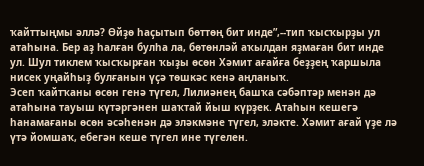ҡайттыңмы әллә? Өйҙө һаҫытып бөттөң бит инде”,--тип ҡысҡырҙы ул атаһына. Бер аҙ һалған булһа ла, бөтөнләй аҡылдан яҙмаған бит инде ул. Шул тиклем ҡысҡырған ҡыҙы өсөн Хәмит ағайға беҙҙең ҡаршыла нисек уңайһыҙ булғанын үҫә төшкәс кенә аңланыҡ.
Эсеп ҡайтҡаны өсөн генә түгел, Лилиәнең башҡа сәбәптәр менән дә атаһына тауыш күтәргәнен шаҡтай йыш күрҙек. Атаһын кешегә һанамағаны өсөн әсәһенән дә эләкмәне түгел, эләкте. Хәмит ағай үҙе лә үтә йомшаҡ, ебегән кеше түгел ине түгелен.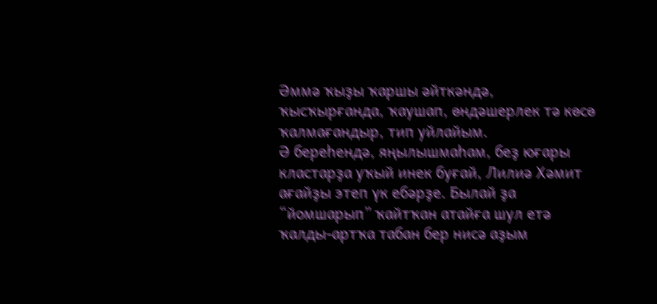Әммә ҡыҙы ҡаршы әйткәндә, ҡысҡырғанда, ҡаушап, өндәшерлек тә көсө ҡалмағандыр, тип уйлайым.
Ә береһендә, яңылышмаһам, беҙ юғары кластарҙа уҡый инек буғай, Лилиә Хәмит ағайҙы этеп үк ебәрҙе. Былай ҙа “йомшарып” ҡайтҡан атайға шул етә ҡалды-артҡа табан бер нисә аҙым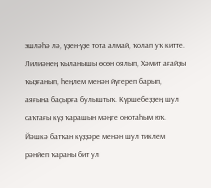эшләһә лә, үҙен-үҙе тота алмай, ҡолап уҡ китте. Лилиәнең ҡыланышы өсөн оялып, Хәмит ағайҙы ҡыҙғанып, һеңлем менән йүгереп барып, аяғына баҫырға булыштыҡ. Күршебеҙҙең шул саҡтағы күҙ ҡарашын мәңге онотаһым юҡ. Йәшкә батҡан күҙҙәре менән шул тиклем рәнйеп ҡараны бит ул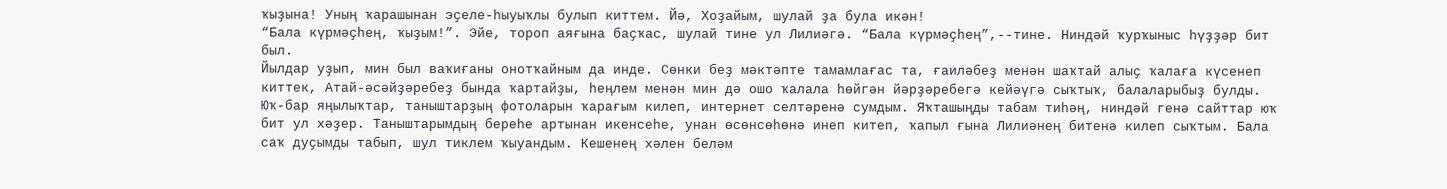ҡыҙына! Уның ҡарашынан эҫеле-һыуыҡлы булып киттем. Йә, Хоҙайым, шулай ҙа була икән!
“Бала күрмәҫһең, ҡыҙым!”. Эйе, тороп аяғына баҫҡас, шулай тине ул Лилиәгә. “Бала күрмәҫһең”,--тине. Ниндәй ҡурҡыныс һүҙҙәр бит был.
Йылдар уҙып, мин был ваҡиғаны онотҡайным да инде. Сөнки беҙ мәктәпте тамамлағас та, ғаиләбеҙ менән шаҡтай алыҫ ҡалаға күсенеп киттек, Атай-әсәйҙәребеҙ бында ҡартайҙы, һеңлем менән мин дә ошо ҡалала һөйгән йәрҙәребегә кейәүгә сыҡтыҡ, балаларыбыҙ булды.
Юҡ-бар яңылыҡтар, таныштарҙың фотоларын ҡарағым килеп, интернет селтәренә сумдым. Яҡташыңды табам тиһәң, ниндәй генә сайттар юҡ бит ул хәҙер. Таныштарымдың береһе артынан икенсеһе, унан өсөнсөһөнә инеп китеп, ҡапыл ғына Лилиәнең битенә килеп сыҡтым. Бала саҡ дуҫымды табып, шул тиклем ҡыуандым. Кешенең хәлен беләм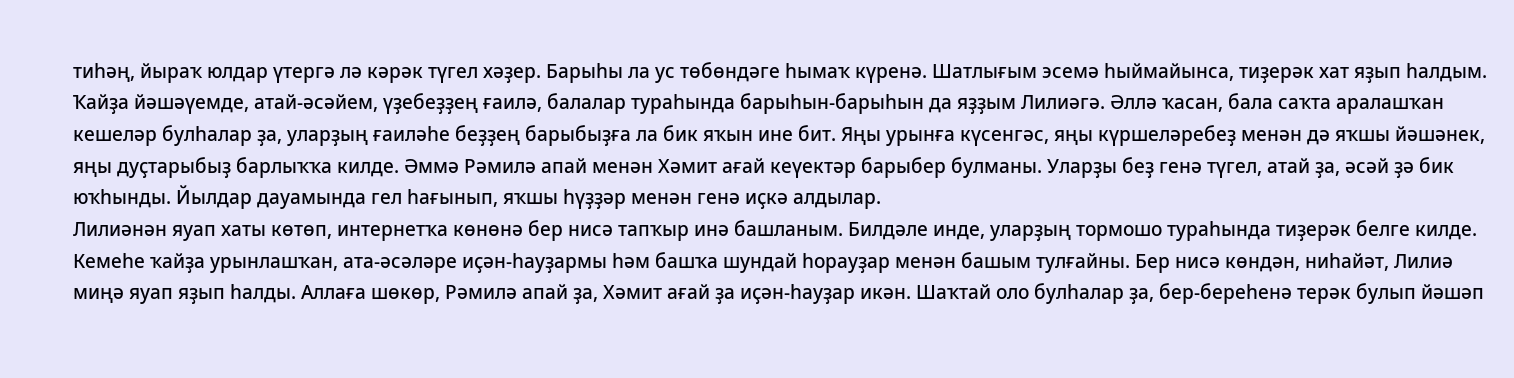тиһәң, йыраҡ юлдар үтергә лә кәрәк түгел хәҙер. Барыһы ла ус төбөндәге һымаҡ күренә. Шатлығым эсемә һыймайынса, тиҙерәк хат яҙып һалдым. Ҡайҙа йәшәүемде, атай-әсәйем, үҙебеҙҙең ғаилә, балалар тураһында барыһын-барыһын да яҙҙым Лилиәгә. Әллә ҡасан, бала саҡта аралашҡан кешеләр булһалар ҙа, уларҙың ғаиләһе беҙҙең барыбыҙға ла бик яҡын ине бит. Яңы урынға күсенгәс, яңы күршеләребеҙ менән дә яҡшы йәшәнек, яңы дуҫтарыбыҙ барлыҡҡа килде. Әммә Рәмилә апай менән Хәмит ағай кеүектәр барыбер булманы. Уларҙы беҙ генә түгел, атай ҙа, әсәй ҙә бик юҡһынды. Йылдар дауамында гел һағынып, яҡшы һүҙҙәр менән генә иҫкә алдылар.
Лилиәнән яуап хаты көтөп, интернетҡа көнөнә бер нисә тапҡыр инә башланым. Билдәле инде, уларҙың тормошо тураһында тиҙерәк белге килде. Кемеһе ҡайҙа урынлашҡан, ата-әсәләре иҫән-һауҙармы һәм башҡа шундай һорауҙар менән башым тулғайны. Бер нисә көндән, ниһайәт, Лилиә миңә яуап яҙып һалды. Аллаға шөкөр, Рәмилә апай ҙа, Хәмит ағай ҙа иҫән-һауҙар икән. Шаҡтай оло булһалар ҙа, бер-береһенә терәк булып йәшәп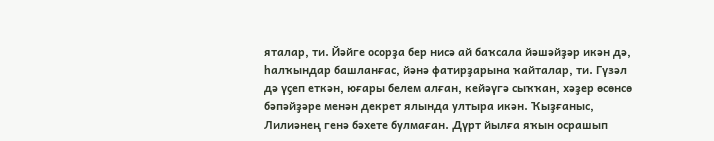яталар, ти. Йәйге осорҙа бер нисә ай баҡсала йәшәйҙәр икән дә, һалҡындар башланғас, йәнә фатирҙарына ҡайталар, ти. Гүзәл дә үҫеп еткән, юғары белем алған, кейәүгә сыҡҡан, хәҙер өсөнсө бәпәйҙәре менән декрет ялында ултыра икән. Ҡыҙғаныс, Лилиәнең генә бәхете булмаған. Дүрт йылға яҡын осрашып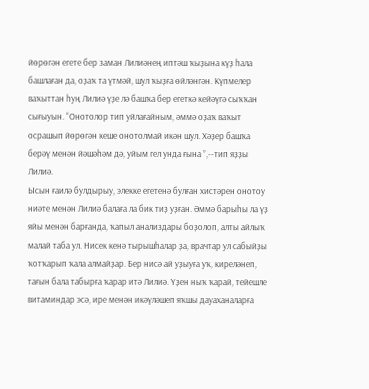йөрөгән егете бер заман Лилиәнең иптәш ҡыҙына күҙ һала башлаған да, оҙаҡ та үтмәй, шул ҡыҙға өйләнгән. Күпмелер ваҡыттан һуң Лилиә үҙе лә башҡа бер егеткә кейәүгә сыҡҡан сығыуын. “Онотолор тип уйлағайным, әммә оҙаҡ ваҡыт осрашып йөрөгән кеше онотолмай икән шул. Хәҙер башҡа берәү менән йәшәһәм дә, уйым гел унда ғына ”,--тип яҙҙы Лилиә.
Ысын ғаилә булдырыу, элекке егетенә булған хистәрен онотоу ниәте менән Лилиә балаға ла бик тиҙ уҙған. Әммә барыһы ла үҙ яйы менән барғанда, ҡапыл анализдары боҙолоп, алты айлыҡ малай таба ул. Нисек кенә тырышһалар ҙа, врачтар ул сабыйҙы ҡотҡарып ҡала алмайҙар. Бер нисә ай уҙыуға уҡ, киреләнеп, тағын бала табырға ҡарар итә Лилиә. Үҙен ныҡ ҡарай, тейешле витаминдар эсә, ире менән икәүләшеп яҡшы дауаханаларға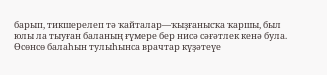барып, тикшерелеп тә ҡайталар—ҡыҙғанысҡа ҡаршы, был юлы ла тыуған баланың ғүмере бер нисә сәғәтлек кенә була. Өсөнсө балаһын тулыһынса врачтар күҙәтеүе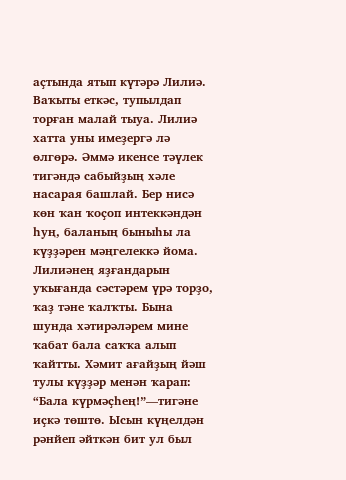аҫтында ятып күтәрә Лилиә. Ваҡыты еткәс, тупылдап торған малай тыуа. Лилиә хатта уны имеҙергә лә өлгөрә. Әммә икенсе тәүлек тигәндә сабыйҙың хәле насарая башлай. Бер нисә көн ҡан ҡоҫоп интеккәндән һуң, баланың быныһы ла күҙҙәрен мәңгелеккә йома.
Лилиәнең яҙғандарын уҡығанда сәстәрем үрә торҙо, ҡаҙ тәне ҡалҡты. Бына шунда хәтирәләрем мине ҡабат бала саҡҡа алып ҡайтты. Хәмит ағайҙың йәш тулы күҙҙәр менән ҡарап: “Бала күрмәҫһең!”—тигәне иҫкә төштө. Ысын күңелдән рәнйеп әйткән бит ул был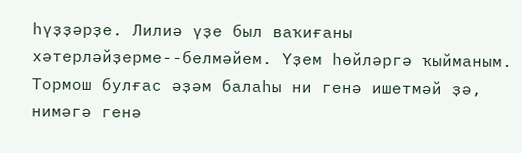һүҙҙәрҙе. Лилиә үҙе был ваҡиғаны хәтерләйҙерме--белмәйем. Үҙем һөйләргә ҡыйманым.
Тормош булғас әҙәм балаһы ни генә ишетмәй ҙә, нимәгә генә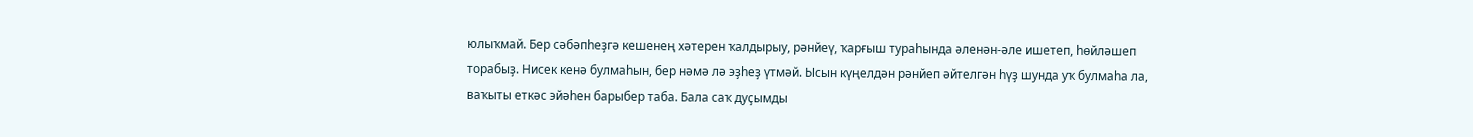юлыҡмай. Бер сәбәпһеҙгә кешенең хәтерен ҡалдырыу, рәнйеү, ҡарғыш тураһында әленән-әле ишетеп, һөйләшеп торабыҙ. Нисек кенә булмаһын, бер нәмә лә эҙһеҙ үтмәй. Ысын күңелдән рәнйеп әйтелгән һүҙ шунда уҡ булмаһа ла, ваҡыты еткәс эйәһен барыбер таба. Бала саҡ дуҫымды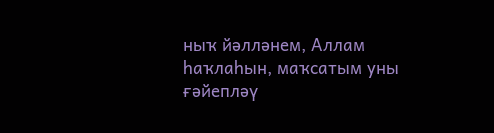ныҡ йәлләнем, Аллам һаҡлаһын, маҡсатым уны ғәйепләү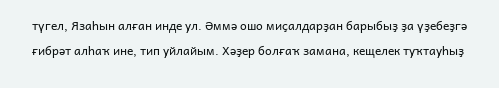түгел, Язаһын алған инде ул. Әммә ошо миҫалдарҙан барыбыҙ ҙа үҙебеҙгә ғибрәт алһаҡ ине, тип уйлайым. Хәҙер болғаҡ замана, кещелек туҡтауһыҙ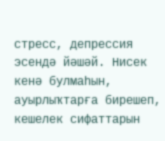стресс, депрессия эсендә йәшәй. Нисек кенә булмаһын, ауырлыҡтарға бирешеп, кешелек сифаттарын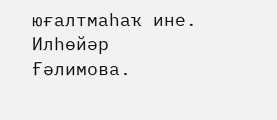юғалтмаһаҡ ине.
Илһөйәр Ғәлимова.